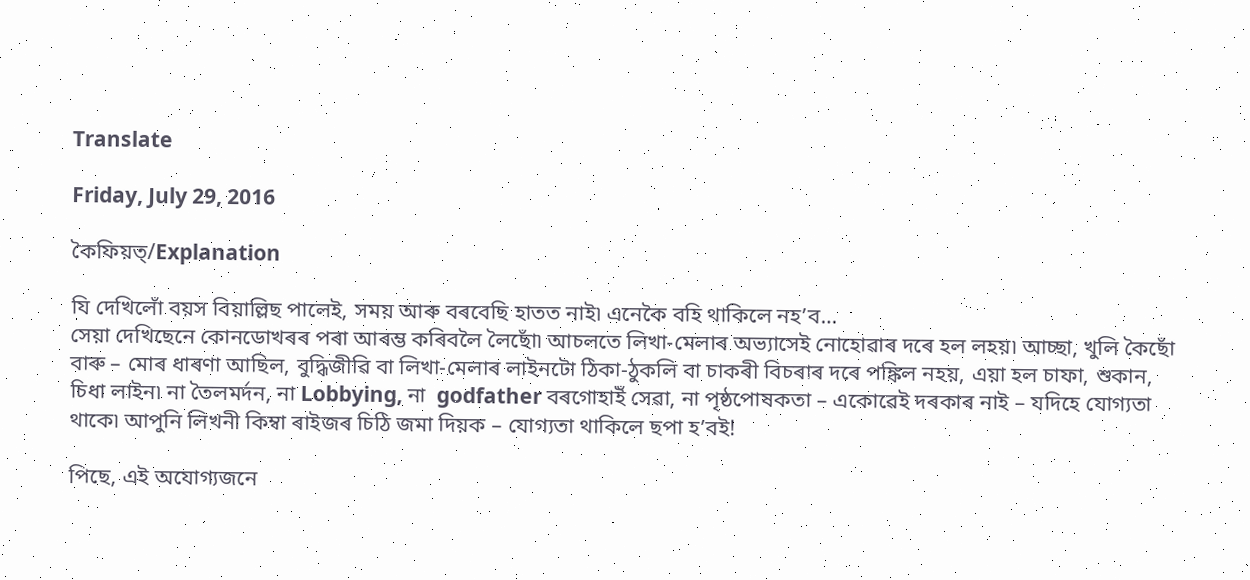Translate

Friday, July 29, 2016

কৈফিয়ত্/Explanation

যি দেখিলোঁ বয়স বিয়াল্লিছ পালেই, সময় আৰু বৰবেছি হাতত নাই৷ এনেকৈ বহি থাকিলে নহ’ব…
সেয়া দেখিছেনে কোনডোখৰৰ পৰা আৰম্ভ কৰিবলৈ লৈছোঁ৷ আচলতে লিখা-মেলাৰ অভ্যাসেই নোহোৱাৰ দৰে হল লহয়৷ আচ্ছা, খুলি কৈছোঁ বাৰু – মোৰ ধাৰণা আছিল, বুদ্ধিজীৱি বা লিখা-মেলাৰ লাইনটো ঠিকা-ঠুকলি বা চাকৰী বিচৰাৰ দৰে পঙ্কিল নহয়, এয়া হল চাফা, শুকান, চিধা লাইন৷ না তৈলমৰ্দন, না Lobbying, না  godfather বৰগোহাইঁ সেৱা, না পৃষ্ঠপোষকতা – একোৱেই দৰকাৰ নাই – যদিহে যোগ্যতা থাকে৷ আপুনি লিখনী কিম্বা ৰাইজৰ চিঠি জমা দিয়ক – যোগ্যতা থাকিলে ছপা হ’বই!

পিছে, এই অযোগ্যজনে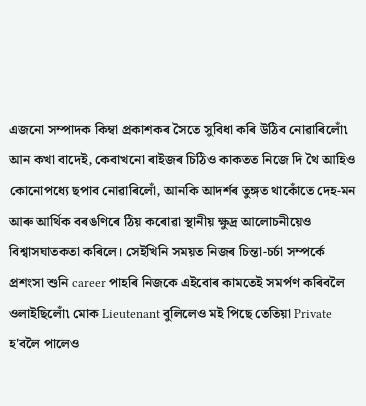এজনো সম্পাদক কিম্বা প্ৰকাশকৰ সৈতে সুবিধা কৰি উঠিব নোৱাৰিলোঁ৷ আন কখা বাদেই, কেবাখনো ৰাইজৰ চিঠিও কাকতত নিজে দি থৈ আহিও কোনোপধ্যে ছপাব নোৱাৰিলোঁ, আনকি আদৰ্শৰ তুঙ্গত থাকোঁতে দেহ-মন আৰু আৰ্থিক বৰঙণিৰে ঠিয় কৰোৱা স্থানীয় ক্ষুদ্ৰ আলোচনীয়েও বিশ্বাসঘাতকতা কৰিলে। সেইখিনি সময়ত নিজৰ চিন্তা-চৰ্চা সম্পৰ্কে প্ৰশংসা শুনি career পাহৰি নিজকে এইবোৰ কামতেই সমৰ্পণ কৰিবলৈ ওলাইছিলোঁ৷ মোক Lieutenant বুলিলেও মই পিছে তেতিয়া Private হ'বলৈ পালেও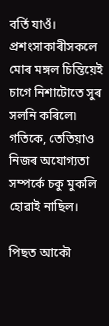বৰ্তি যাওঁ। প্ৰশংসাকাৰীসকলে মোৰ মঙ্গল চিন্তিয়েই চাগে নিশাটোতে সুৰ সলনি কৰিলে৷ গতিকে, তেতিয়াও নিজৰ অযোগ্যতা সম্পৰ্কে চকু মুকলি হোৱাই নাছিল।

পিছত আকৌ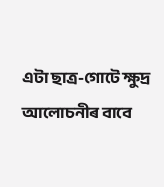এটা ছাত্ৰ-গোটে ক্ষুদ্ৰ আলোচনীৰ বাবে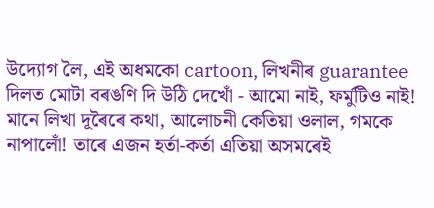উদ্যোগ লৈ, এই অধমকো cartoon, লিখনীৰ guarantee দিলত মোটা বৰঙণি দি উঠি দেখোঁ - আমো নাই, ফৰ্মুটিও নাই! মানে লিখা দূৰৈৰে কথা, আলোচনী কেতিয়া ওলাল, গমকে নাপালোঁ! তাৰে এজন হৰ্তা-কৰ্তা এতিয়া অসমৰেই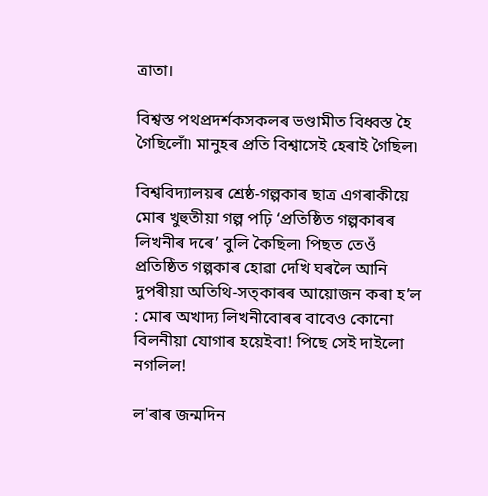ত্ৰাতা।

বিশ্বস্ত পথপ্ৰদৰ্শকসকলৰ ভণ্ডামীত বিধ্বস্ত হৈ গৈছিলোঁ৷ মানুহৰ প্ৰতি বিশ্বাসেই হেৰাই গৈছিল৷

বিশ্ববিদ্যালয়ৰ শ্ৰেষ্ঠ-গল্পকাৰ ছাত্র এগৰাকীয়ে মোৰ খুহুতীয়া গল্প পঢ়ি ‘প্ৰতিষ্ঠিত গল্পকাৰৰ লিখনীৰ দৰে’ বুলি কৈছিল৷ পিছত তেওঁ প্ৰতিষ্ঠিত গল্পকাৰ হোৱা দেখি ঘৰলৈ আনি দুপৰীয়া অতিথি-সত্কাৰৰ আয়োজন কৰা হ’ল : মোৰ অখাদ্য লিখনীবোৰৰ বাবেও কোনো বিলনীয়া যোগাৰ হয়েইবা! পিছে সেই দাইলো নগলিল!

ল'ৰাৰ জন্মদিন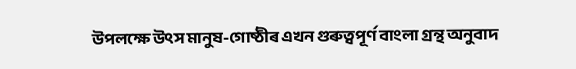উপলক্ষে উৎস মানুষ-গোষ্ঠীৰ এখন গুৰুত্বপূৰ্ণ বাংলা গ্ৰন্থ অনুবাদ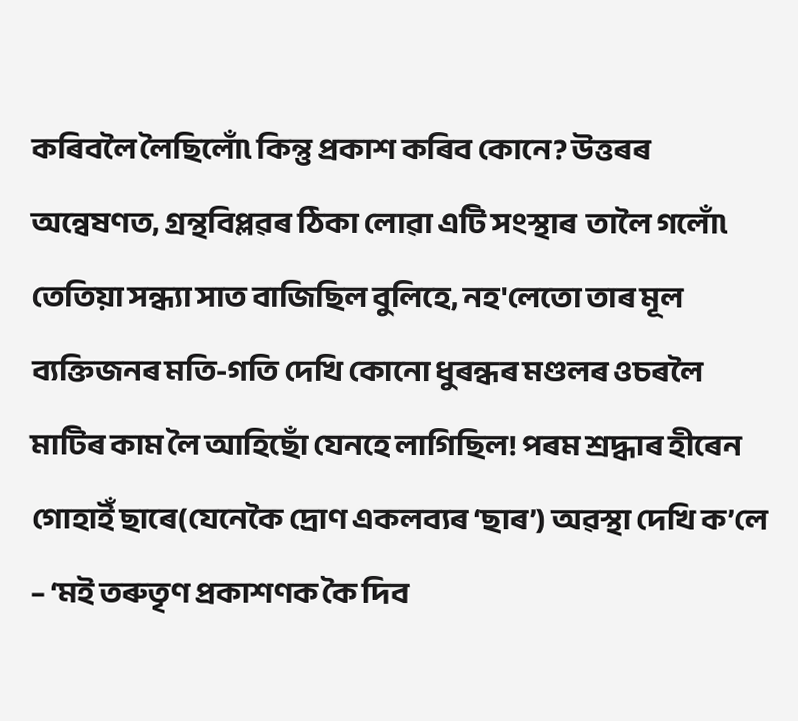কৰিবলৈ লৈছিলোঁ৷ কিন্তু প্ৰকাশ কৰিব কোনে? উত্তৰৰ অন্বেষণত, গ্ৰন্থবিপ্লৱৰ ঠিকা লোৱা এটি সংস্থাৰ  তালৈ গলোঁ৷ তেতিয়া সন্ধ্যা সাত বাজিছিল বুলিহে, নহ'লেতো তাৰ মূল ব্যক্তিজনৰ মতি-গতি দেখি কোনো ধুৰন্ধৰ মণ্ডলৰ ওচৰলৈ মাটিৰ কাম লৈ আহিছোঁ যেনহে লাগিছিল! পৰম শ্ৰদ্ধাৰ হীৰেন গোহাইঁ ছাৰে(যেনেকৈ দ্ৰোণ একলব্যৰ ‘ছাৰ’) অৱস্থা দেখি ক’লে – ‘মই তৰুতৃণ প্ৰকাশণক কৈ দিব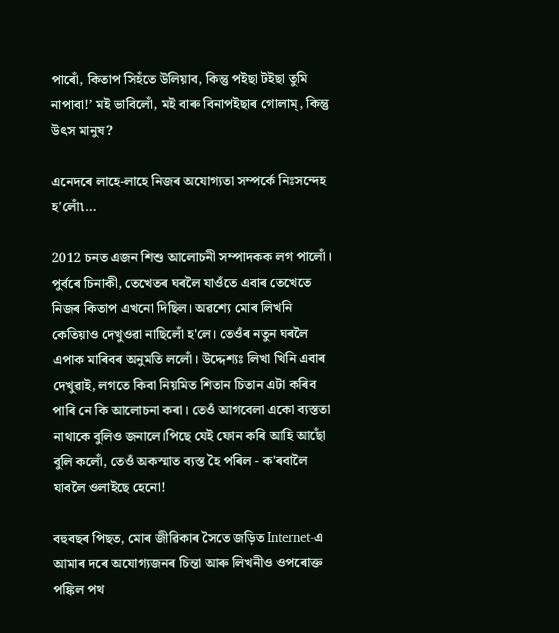পাৰোঁ, কিতাপ সিহঁতে উলিয়াব, কিন্তু পইছা টইছা তুমি নাপাবা!’ মই ভাবিলোঁ, মই বাৰু বিনাপইছাৰ গোলাম্, কিন্তু উৎস মানুষ?

এনেদৰে লাহে-লাহে নিজৰ অযোগ্যতা সম্পৰ্কে নিঃসন্দেহ হ'লোঁ৷…

2012 চনত এজন শিশু আলোচনী সম্পাদকক লগ পালোঁ। পুৰ্বৰে চিনাকী, তেখেতৰ ঘৰলৈ যাওঁতে এবাৰ তেখেতে নিজৰ কিতাপ এখনো দিছিল। অৱশ্যে মোৰ লিখনি কেতিয়াও দেখুওৱা নাছিলোঁ হ'লে। তেওঁৰ নতুন ঘৰলৈ এপাক মাৰিবৰ অনুমতি ললোঁ। উদ্দেশ্যঃ লিখা খিনি এবাৰ দেখুৱাই, লগতে কিবা নিয়মিত শিতান চিতান এটা কৰিব পাৰি নে কি আলোচনা কৰা। তেওঁ আগবেলা একো ব্যস্ততা নাথাকে বুলিও জনালে।পিছে যেই ফোন কৰি আহি আছোঁ বুলি কলোঁ, তেওঁ অকস্মাত ব্যস্ত হৈ পৰিল - ক'ৰবালৈ যাবলৈ ওলাইছে হেনো!

বহুবছৰ পিছত, মোৰ জীৱিকাৰ সৈতে জড়িত Internet-এ আমাৰ দৰে অযোগ্যজনৰ চিন্তা আৰু লিখনীও ওপৰোক্ত পঙ্কিল পথ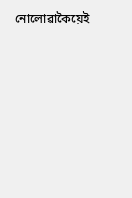নোলোৱাকৈয়েই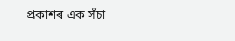প্ৰকাশৰ এক সঁচা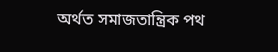অৰ্থত সমাজতান্ত্ৰিক পথ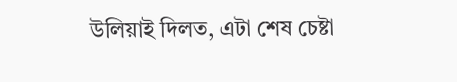উলিয়াই দিলত, এটা শেষ চেষ্টা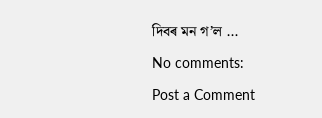দিবৰ মন গ’ল …

No comments:

Post a Comment